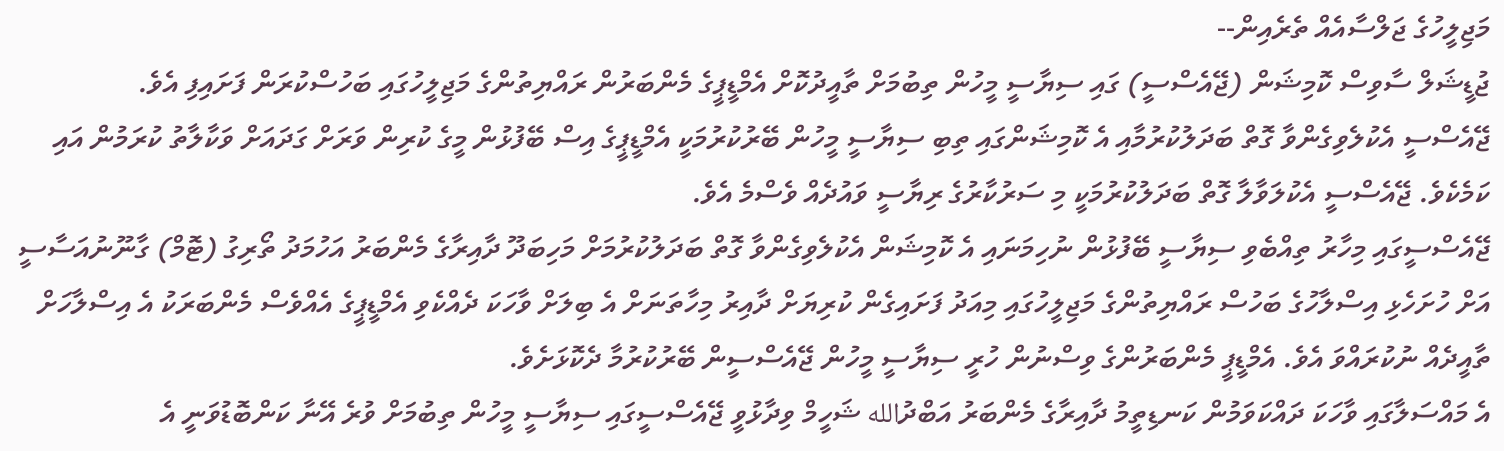މަޖިލީހުގެ ޖަލްސާއެއް ތެރެއިން--
ޖުޑީޝަލް ސާވިސް ކޮމިޝަން (ޖޭއެސްސީ) ގައި ސިޔާސީ މީހުން ތިބުމަށް ތާއީދުކޮށް އެމްޑީޕީގެ މެންބަރުން ރައްޔިތުންގެ މަޖިލީހުގައި ބަހުސްކުރަން ފަށައިފި އެވެ.
ޖޭއެސްސީ އެކުލެވިގެންވާ ގޮތް ބަދަލުކުރުމާއި އެ ކޮމިޝަންގައި ތިބި ސިޔާސީ މީހުން ބޭރުކުރުމަކީ އެމްޑީޕީގެ އިސް ބޭފުޅުން މީގެ ކުރިން ވަރަށް ގަދައަށް ވަކާލާތު ކުރަމުން އައި ކަމެކެވެ. ޖޭއެސްސީ އެކުލަވާލާ ގޮތް ބަދަލުކުރުމަކީ މި ސަރުކާރުގެ ރިޔާސީ ވައުދެއް ވެސްމެ އެވެ.
ޖޭއެސްސީގައި މިހާރު ތިއްބެވި ސިޔާސީ ބޭފުޅުން ނުހިމަނައި އެ ކޮމިޝަން އެކުލެވިގެންވާ ގޮތް ބަދަލުކުރުމަށް މަހިބަދޫ ދާއިރާގެ މެންބަރު އަހުމަދު ތޯރިގު (ޓޮމް) ގާނޫނުއަސާސީ އަށް ހުށަހެޅި އިސްލާހުގެ ބަހުސް ރައްޔިތުންގެ މަޖިލީހުގައި މިއަދު ފަށައިގެން ކުރިޔަށް ދާއިރު މިހާތަނަށް އެ ބިލަށް ވާހަކަ ދެއްކެވި އެމްޑީޕީގެ އެއްވެސް މެންބަރަކު އެ އިސްލާހަށް ތާއީދެއް ނުކުރައްވަ އެވެ. އެމްޑީޕީ މެންބަރުންގެ ވިސްނުން ހުރީ ސިޔާސީ މީހުން ޖޭއެސްސީން ބޭރުކުރުމާ ދެކޮޅަށެވެ.
އެ މައްސަލާގައި ވާހަކަ ދައްކަވަމުން ކަނޑިތީމު ދާއިރާގެ މެންބަރު އަބްދުالله ޝަހީމް ވިދާޅުވީ ޖޭއެސްސީގައި ސިޔާސީ މީހުން ތިބުމަށް ވުރެ އޭނާ ކަންބޮޑުވަނީ އެ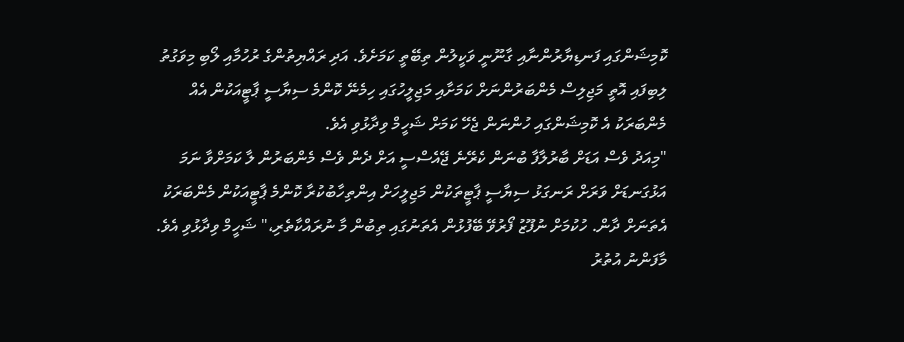ކޮމިޝަންގައި ފަނޑިޔާރުންނާއި ގާނޫނީ ވަކީލުން ތިބޭތީ ކަމަށެވެ. އަދި ރައްޔިތުންގެ ރުހުމާއި ލޯބި މިވަގުތު ލިބިފައި އޮތީ މަޖިލިސް މެންބަރުންނަށް ކަމަށާއި މަޖިލީހުގައި ހިމެނޭ ކޮންމެ ސިޔާސީ ޕާޓީއަކުން އެއް މެންބަރަކު އެ ކޮމިޝަންގައި ހުންނަން ޖެހޭ ކަމަށް ޝަހީމް ވިދާޅުވި އެވެ.
"މިއަދު ވެސް އަޑަށް ބާރުލާފާ ބުނަން ކެރޭނެ ޖޭއެސްސީ އަށް ދެން ވެސް މެންބަރުން ލާ ކަމަށްވާ ނަމަ އަޅުގަނޑަށް ވަރަށް ރަނގަޅު ސިޔާސީ ޕާޓީތަކުން މަޖިލީހަށް އިންތިހާބުކުރާ ކޮންމެ ޕާޓީއަކުން މެންބަރަކު އެތަނަށް ދާން. ހުކުމަށް ނުފޫޒު ފޯރުވޭ ބޭފުޅުން އެތަނުގައި ތިބުން މާ ނުރައްކާތެރި،" ޝަހީމް ވިދާޅުވި އެވެ.
މާފަންނު އުތުރު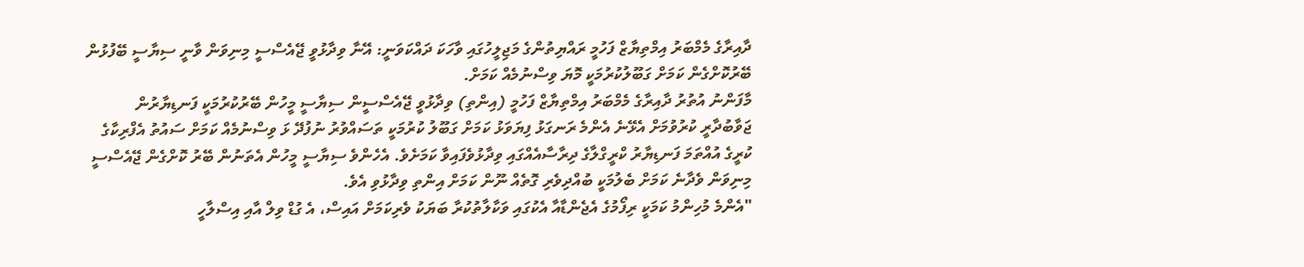ދާއިރާގެ މެމްބަރު އިމްތިޔާޒް ފަހުމީ ރައްޔިތުންގެ މަޖިލީހުގައި ވާހަކަ ދައްކަވަނީ: އޭނާ ވިދާޅުވީ ޖޭއެސްސީ މިނިވަން ވާނީ ސިޔާސީ ބޭފުޅުން ބޭރުކޮށްގެން ކަމަށް ގަބޫލުކުރުމަކީ މޮޔަ ވިސްނުމެއް ކަމަށް.
މާފަންނު އުތުރު ދާއިރާގެ މެމްބަރު އިމްތިޔާޒް ފަހުމީ (އިންތި) ވިދާޅުވީ ޖޭއެސްސީން ސިޔާސީ މީހުން ބޭރުކުރުމަކީ ފަނޑިޔާރުން ޖަވާބުދާރީ ކުރުވުމަށް އެޅޭނެ އެންމެ ރަނގަޅު ފިޔަވަޅު ކަމަށް ގަބޫލު ކުރުމަކީ ތަސައްވުރު ނުފުދޭ ޅަ ވިސްނުމެއް ކަމަށް ސައުތު އެފްރިކާގެ ކުރީގެ އުއްތަމަ ފަނޑިޔާރު ކްރީގްލާގެ ދިރާސާއެއްގައި ވިދާޅުވެފައިވާ ކަމަށެވެ. އެހެންވެ ސިޔާސީ މީހުން އެތަނުން ބޭރު ކޮށްގެން ޖޭއެސްސީ މިނިވަން ވެދާނެ ކަމަށް ބެލުމަކީ ބުއްދިވެރި ގޮތެއް ނޫން ކަމަށް އިންތި ވިދާޅުވި އެވެ.
"އެންމެ މުހިންމު ކަމަކީ ރިފޯމުގެ އެޖެންޑާއާ އެކުގައި ވަކާލާތުކުރާ ބަޔަކު ވެރިކަމަށް އައިސް، އެ ގުޑް ވިލް އާއި އިސްލާހީ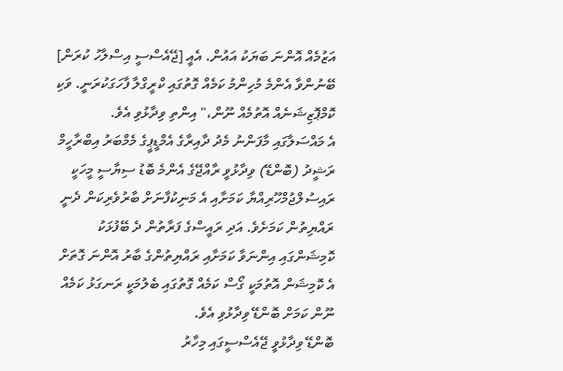އަޒުމެއް އޮންނަ ބަޔަކު އައުން. އެއީ [ޖޭއެސްސީ އިސްލާހު ކުރަން] ބޭނުންވާ އެންމެ މުހިންމު ކަމެއް ގޮތުގައި ކްރީގްލާ ފާހަގަކުރަނީ. ވަކި ކޮމްޕޮޒިޝަނެއް އޮތުމެއް ނޫން،" އިންތި ވިދާޅުވި އެވެ.
އެ މައްސަލާގައި މާފަންނު މެދު ދާއިރާގެ އެމްޑީޕީގެ މެމްބަރު އިބްރާހީމް ރަޝީދު (ބޮންޑޭ) ވިދާޅުވީ ރާއްޖޭގެ އެންމެ ބޮޑު ސިޔާސީ މީހަކީ ރައިސުލްޖުމްހޫރިއްޔާ ކަމަށާއި އެ މަނިކުފާނަށް ބާރުވެރިކަން ދެނީ ރައްޔިތުން ކަމަށެވެ. އަދި ރައީސްގެ ފަރާތުން ދެ ބޭފުޅަކު ކޮމިޝަންގައި އިންނަވާ ކަމަށާއި ރައްޔިތުންގެ ބާރު އޮންނަ ގޮތަށް އެ ކޮމިޝަން އޮތުމަކީ ގޯސް ކަމެއް ގޮތުގައި ބެލުމަކީ ރަނގަޅު ކަމެއް ނޫން ކަމަށް ބޮންޑޭ ވިދާޅުވި އެވެ.
ބޮންޑޭ ވިދާޅުވީ ޖޭއެސްސީގައި މިހާރު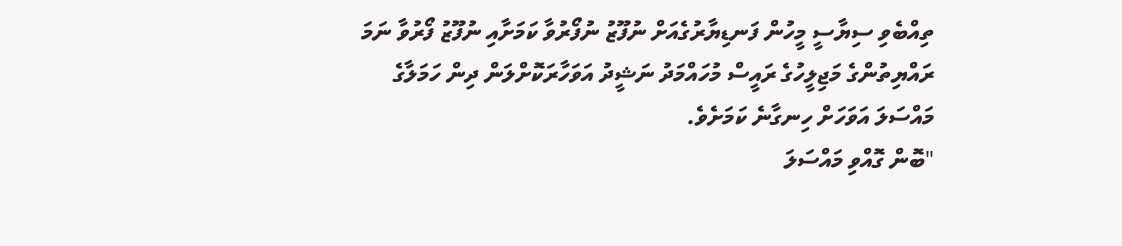ތިއްބެވި ސިޔާސީ މީހުން ފަނޑިޔާރުގެއަށް ނުފޫޒު ނުފޯރުވާ ކަމަށާއި ނުފޫޒު ފޯރުވާ ނަމަ ރައްޔިތުންގެ މަޖިލީހުގެ ރައީސް މުހައްމަދު ނަޝީދު އަވަހާރަކޮށްލަން ދިން ހަމަލާގެ މައްސަލަ އަވަހަށް ހިނގާނެ ކަމަށެވެ.
"ބޮން ގޮއްވި މައްސަލަ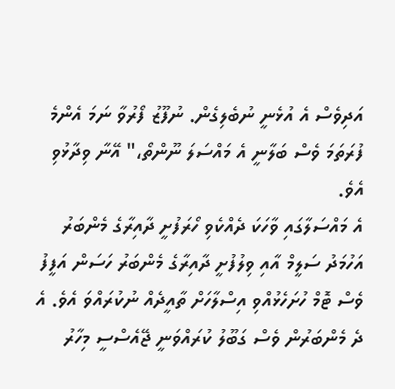އަދިވެސް އެ އުޅެނީ ނުބެލިގެން. ނުފޫޒު ފޯރުވާ ނަމަ އެންމެ ފުރަތަމަ ވެސް ބަލާނީ އެ މައްސަލަ ނޫންތޯ،" އޭނާ ވިދާޅުވި އެވެ.
އެ މައްސަލާގައި ވާހަކަ ދެއްކެވި ހޯރަފުށީ ދާއިރާގެ މެންބަރު އަހުމަދު ސަލީމް އާއި ވިލުފުށީ ދާއިރާގެ މެންބަރު ހަސަން އަފީފު ވެސް ޓޮމް ހުށަހެޅުއްވި އިސްލާހަށް ތާއީދެއް ނުކުރައްވަ އެވެ. އެ ދެ މެންބަރުން ވެސް ގަބޫލު ކުރައްވަނީ ޖޭއެސްސީ މިހާރު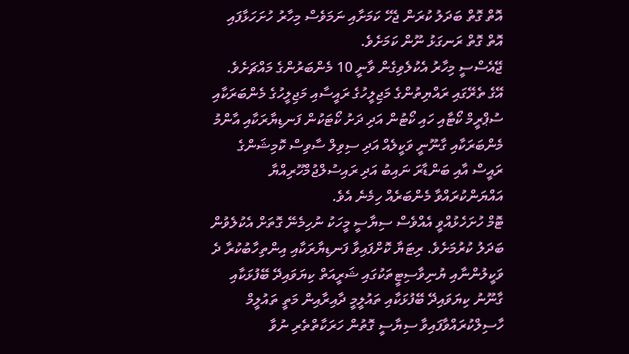އޮތް ގޮތް ބަދަލު ކުރަން ޖެހޭ ކަމަށާއި ނަމަވެސް މިހާރު ހުށަހަޅާފައި އޮތް ގޮތް ރަނގަޅު ނޫން ކަމަށެވެ.
ޖޭއެސްސީ މިހާރު އެކުލެވިގެން ވާނީ 10 މެންބަރުންގެ މައްޗަށެވެ. އޭގެ ތެރޭގައި ރައްޔިތުންގެ މަޖިލީހުގެ ރައީސާއި މަޖިލީހުގެ މެންބަރަކާއި ސުޕްރީމް ކޯޓާއި ހައި ކޯޓުން އަދި ދަށު ކޯޓަކުން ފަނޑިޔާރަކާއި އާންމު މެންބަރަކާއި ގާނޫނީ ވަކީލެއް އަދި ސިވިލް ސާވިސް ކޮމިޝަންގެ ރައީސް އާއި ބަންޑާރަ ނައިބު އަދި ރައިސުލްޖުމްހޫރިއްޔާ އައްޔަންކުރައްވާ މެންބަރެއް ހިމެނެ އެވެ.
ޓޮމް ހުށަހެޅުއްވީ އެއްވެސް ސިޔާސީ މީހަކު ނުހިމެނޭ ގޮތަށް އެކުލެވުން ބަދަލު ކުރުމަށެވެ. ރިޓަޔާ ކޮށްފައިވާ ފަނޑިޔާރަކާއި އިންތިހާބުކުރާ ދެ ވަކީލުންނާއި ޔުނިވާސިޓީތަކުގައި ޝަރީއަތް ކިޔަވައިދޭ ބޭފުޅަކާއި ގާނޫނު ކިޔަވައިދޭ ބޭފުޅަކާއި ތައުލީމީ ދާއިރާއިން މަތީ ތައުލީމް ހާސިލްކުރައްވާފައިވާ ސިޔާސީ ގޮތުން ހަރަކާތްތެރި ނުވާ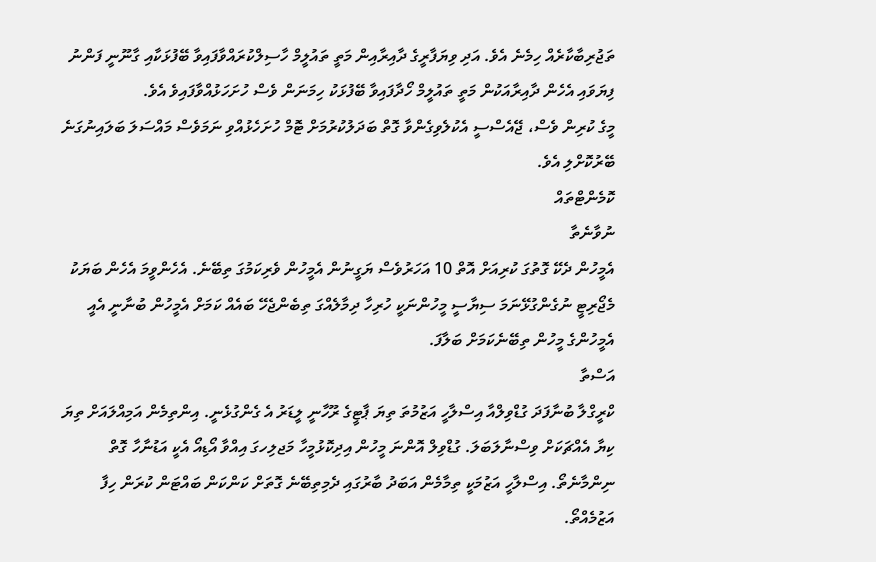ތަޖުރިބާކާރެއް ހިމެނެ އެވެ. އަދި ވިޔަފާރީގެ ދާއިރާއިން މަތީ ތައުލީމް ހާސިލްކުރައްވާފައިވާ ބޭފުޅަކާއި ގާނޫނީ ފަންނު ފިޔަވައި އެހެން ދާއިރާއަކުން މަތީ ތައުލީމް ހޯދާފައިވާ ބޭފުޅަކު ހިމަނަން ވެސް ހުށަހަޅުއްވާފައިވެ އެވެ.
މީގެ ކުރިން ވެސް، ޖޭއެސްސީ އެކުލެވިގެންވާ ގޮތް ބަދަލުކުރުމަށް ޓޮމް ހުށަހެޅުއްވި ނަމަވެސް މައްސަލަ ބަލައިނުގަނެ ބޭރުކޮށްލި އެވެ.
ކޮމެންޓްތައް
ނުވާނެތާ
އެމީހުން ދެކޭ ގޮތުގަ ކުރިއަށް އޮތް 10 އަހަރުވެސް ޔަގީނުން އެމީހުން ވެރިކަމުގަ ތިބޭނެ. އެހެންވީމަ އެހެން ބަޔަކު މެޖޯރިޓީ ނުގެންގުޅޭނަމަ ސިޔާސީ މީހުންނަކީ ހުރިހާ ދިމާލެއްގަ ތިބެންޖެހޭ ބައެއް ކަމަށް އެމީހުން ބުނާނީ އެއީ އެމީހުންގެ މީހުން ތިބޭނެކަމަށް ބަލާފަ.
އަސްތާ
ކްރީގްލާ ބުނާފަދަ ގުޑްވިލްއާ އިސްލާހީ އަޒުމުތަ ތިޔަ ޕާޓީގެ ރޫހާނީ ލީޑަރު އެ ގެންގުޅެނީ. އިންތިމެން އަމިއްލައަށް ތިޔަ ކިޔާ އެއްޗަކަށް ވިސްނާލަބަލަ. ގުޑްވިލް އޮންނަ މީހުން އިދިކޮޅުމީހާ މަޖލިހގަ އިއްވާ އޯޑިއޯ އެކީ އަޑުނާހާ ގޮތް ނިންމާނެތޯ. އިސްލާހީ އަޒުމަކީ ތިމާމެން އަބަދު ބާރުގައި ދެމިތިބޭނެ ގޮތަށް ކަންކަން ބައްޓަން ކުރަން ހިފާ އަޒުމެއްތޯ.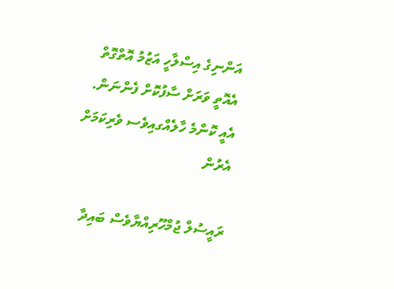އަންނިގެ އިސްލާހީ އަޒުމު އޮތްގޮތް އެއޮތީ ވަރަށް ސާފުކޮށް ފެންނަން. އެއީ ކޮންމެ ހާލެއްގއިވެސ ވެރިކަމަށް އެރުން

ރައީސުލް ޖުމްހޫރިއްޔާވެސް ބައިދާ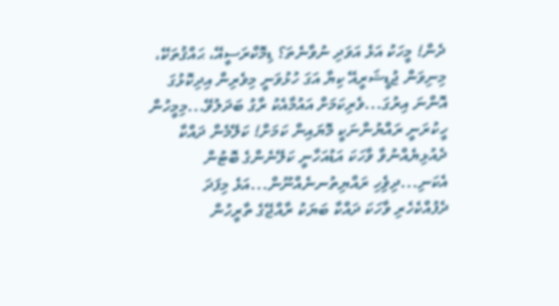ދެން! މީހަކު އަޅެ އަވަދި ނުވާނެތަ؟ ޑިމޮކްރަސީއޭ، ޙައްޤުތަކޭ، މިނިވަން ޖުޑީޝަރީއޭ ކިޔާ އަގަ ހުޅުވަނީ މިވެރިން އިދިކޮޅުގަ އޮންނަ އިރުގަ...ވެރިކަމަށް އައުމާއެކު ރާގު ބަދަލުވޭ...މިމީހުން ހީކުރަނީ ރައްޔުންނަކީ މޮޔައިން ކަމަށް! ކަލޭމެން ދައްކާ ދެއުޅިޔެއްނުވާ ވާހަކަ އަޑުއަހާނީ ކަލޭނެންގެ ބޮޓުން އެކަނި...ދިވެިހި ރައްޔިތުނނެއްނޫން...އަޅެ މިފަދަ ދެފުއްކެހެރި ވާހަކަ ދައްކާ ބަޔަކު ރާއްޖޭގެ ތާރީހުން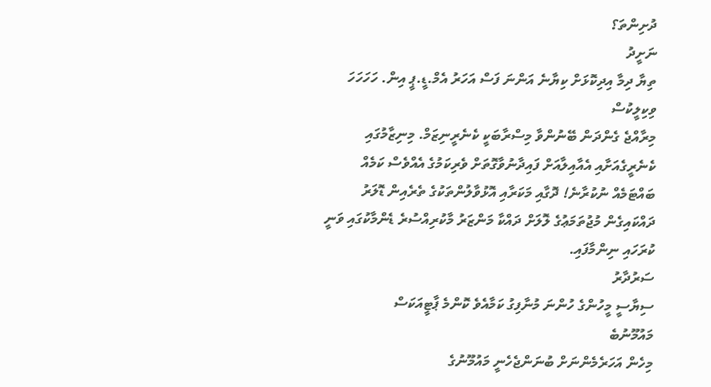ދުށިންތަ؟
ނަށީދު
ތިޔާ ދިމާ އިދިކޮޅަށް ކިޔާނެ އަންނަ ފަސް އަހަރު އެމް.ޑީ.ޕީ އިން. ހަހަހަހަ
ވިކިލީކުސް
މިރާއްޖެ ގެންދަން ބޭނުންވާ މިސްރާބަކީ ކެނެރީނިޒަމް. މިނިޒާމުގައި ކެނެރީގެއަށާއި އެއާއިލާއަށް ފައިދާނުވާގޮތަށް ވެރިކަމުގެ އެއްވެސް ކަމެއް ބައްޓަމެއް ނުކުރާނެ! ދޮގާއި މަކަރާއި އޮޅުވާލުންތަކުގެ ތެރެއިން ޑޮލަރު ދައްކައިގެން މުޖުތަމަޢުގެ ލޮލަށް ދައްކާ މަންޒަރު މާކުރިއްސުރެ ޑެންމާކުގައި ވަނީ ކުރަހައި ނިންމާފައި.
ސަރުދާރު
ސިޔާސީ މީހުންގެ ހުންނަ މުނާފިގު ކަމާއެވެ ކޮންމެ ޕާޓީއަކަސް
މައުމޫނުބެ
މިހެން އަހަރެމެންނަށް ބުނަންޖެހެނީ މައުމޫނުގެ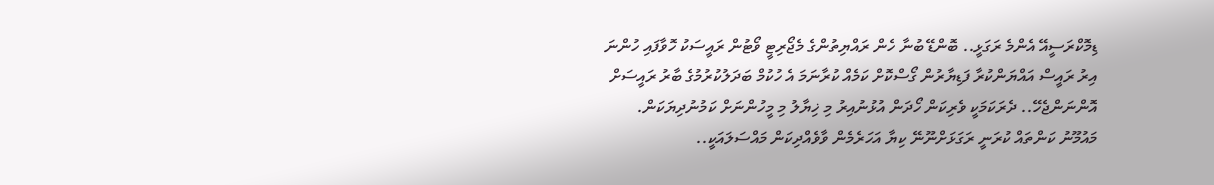ޑިމޮކްރަސީއޭ އެންމެ ރަގަޅީ.. ބޮންޑޭ ބުނާ ހެން ރައްޔިތުންގެ މެޖޯރިޓީ ވޯޓުން ރައީސަކު ހޮވާފައި ހުންނަ އިރު ރައީސް އައްޔަންކުރާ ފަޑިޔާރުން ގޯސްކޮށް ކަމެއް ކުރާނަމަ އެ ހުކުމް ބަދަލުކުރުމުގެ ބާރު ރައީސަށް އޮންނަންޖެހޭ.. ދެރަކަމަކީ ވެރިކަން ހޯދަން އުޅުނުއިރު މި ޚިޔާލު މި މީހުންނަށް ކަމުނުދިޔަކަން. މައުމޫނު ކަންތައް ކުރަނީ ރަގަޅަށްނޫނޭ ކިޔާ އަހަރެމެން ވާވެއްދިކަން މައްސަލައަކީ..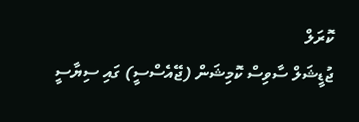ކޮރަލް
ޖުޑީޝަލް ސާވިސް ކޮމިޝަން (ޖޭއެސްސީ) ގައި ސިޔާސީ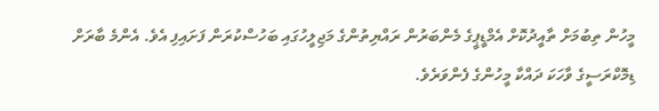މީހުން ތިބުމަށް ތާއީދުކޮށް އެމްޑީޕީގެ މެންބަރުން ރައްޔިތުންގެ މަޖިލީހުގައި ބަހުސްކުރަން ފަށައިފި އެވެ. އެންމެ ބާރަށް ޑިމޮކްރަސީގެ ވާހަކަ ދައްކާ މީހުންގެ ފެންވަރެވެ.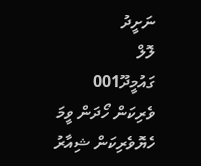ނަށީދު
ލޮލް
ގައުމީދޫ001
ވެރިކަން ހޯދަން ވީމަ ހެޔޮވެރިކަން ޝިއާރު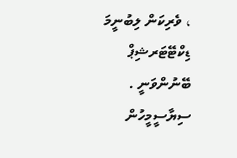، ވެރިކަން ލިބުނީމަ ޑިކްޓޭޓަރޝިޕް ބޭނުންވަނީ . ސިޔާސީމީހުން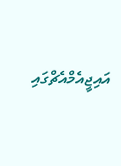އައިޖީއެމްއެޗްގައި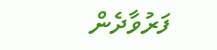ފަރުވާދެން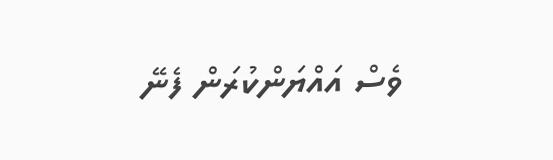ވެސް އައްޔަންކުރަން ފެނޭ